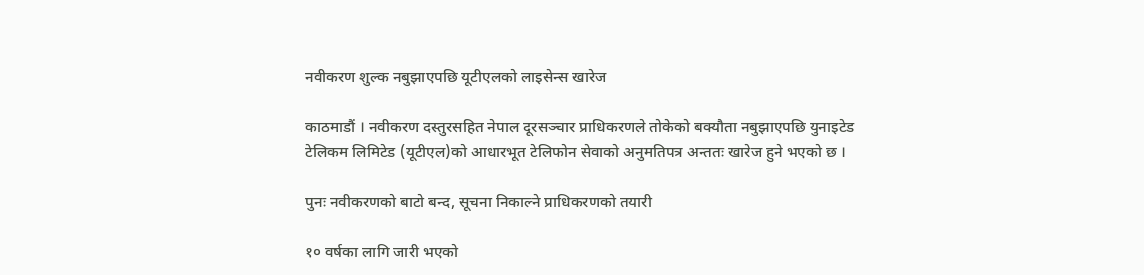नवीकरण शुल्क नबुझाएपछि यूटीएलको लाइसेन्स खारेज

काठमाडौं । नवीकरण दस्तुरसहित नेपाल दूरसञ्चार प्राधिकरणले तोकेको बक्यौता नबुझाएपछि युनाइटेड टेलिकम लिमिटेड (यूटीएल)को आधारभूत टेलिफोन सेवाको अनुमतिपत्र अन्ततः खारेज हुने भएको छ ।

पुनः नवीकरणको बाटो बन्द, सूचना निकाल्ने प्राधिकरणको तयारी

१० वर्षका लागि जारी भएको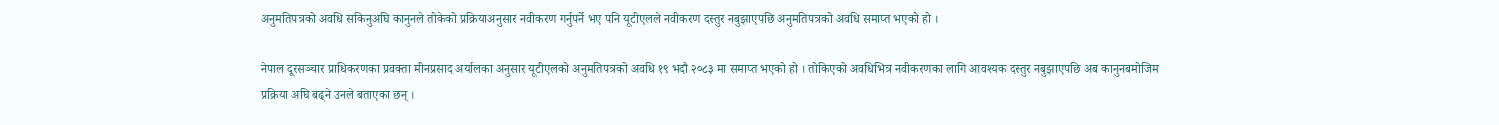अनुमतिपत्रको अवधि सकिनुअघि कानुनले तोकेको प्रक्रियाअनुसार नवीकरण गर्नुपर्ने भए पनि यूटीएलले नवीकरण दस्तुर नबुझाएपछि अनुमतिपत्रको अवधि समाप्त भएको हो ।

नेपाल दूरसञ्चार प्राधिकरणका प्रवक्ता मीनप्रसाद अर्यालका अनुसार यूटीएलको अनुमतिपत्रको अवधि १९ भदौ २०८३ मा समाप्त भएको हो । तोकिएको अवधिभित्र नवीकरणका लागि आवश्यक दस्तुर नबुझाएपछि अब कानुनबमोजिम प्रक्रिया अघि बढ्ने उनले बताएका छन् ।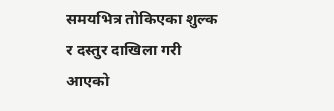समयभित्र तोकिएका शुल्क र दस्तुर दाखिला गरी आएको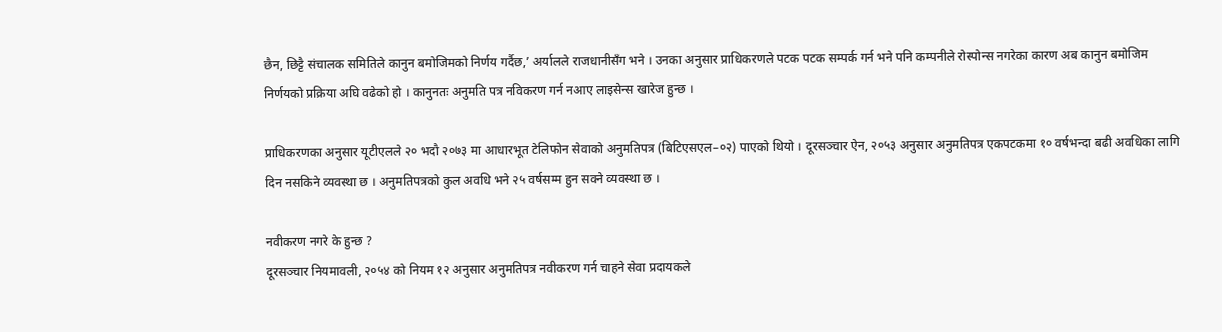छैन, छिट्टै संचालक समितिले कानुन बमोजिमको निर्णय गर्दैछ,’ अर्यालले राजधानीसँग भने । उनका अनुसार प्राधिकरणले पटक पटक सम्पर्क गर्न भने पनि कम्पनीले रोस्पोन्स नगरेका कारण अब कानुन बमोजिम निर्णयको प्रक्रिया अघि वढेको हो । कानुनतः अनुमति पत्र नविकरण गर्न नआए लाइसेन्स खारेज हुन्छ ।

प्राधिकरणका अनुसार यूटीएलले २० भदौ २०७३ मा आधारभूत टेलिफोन सेवाको अनुमतिपत्र (बिटिएसएल–०२) पाएको थियो । दूरसञ्चार ऐन, २०५३ अनुसार अनुमतिपत्र एकपटकमा १० वर्षभन्दा बढी अवधिका लागि दिन नसकिने व्यवस्था छ । अनुमतिपत्रको कुल अवधि भने २५ वर्षसम्म हुन सक्ने व्यवस्था छ ।

नवीकरण नगरे के हुन्छ ?
दूरसञ्चार नियमावली, २०५४ को नियम १२ अनुसार अनुमतिपत्र नवीकरण गर्न चाहने सेवा प्रदायकले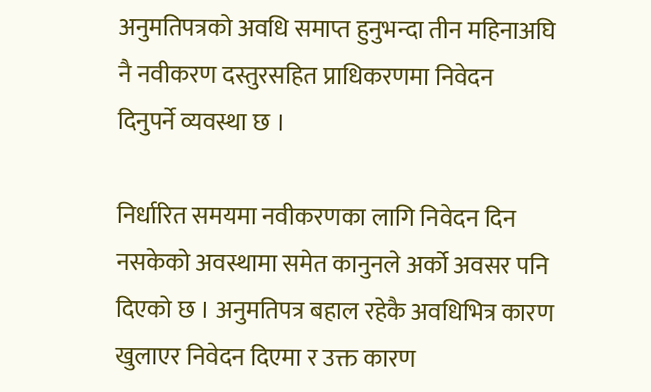अनुमतिपत्रको अवधि समाप्त हुनुभन्दा तीन महिनाअघि नै नवीकरण दस्तुरसहित प्राधिकरणमा निवेदन दिनुपर्ने व्यवस्था छ ।

निर्धारित समयमा नवीकरणका लागि निवेदन दिन नसकेको अवस्थामा समेत कानुनले अर्को अवसर पनि दिएको छ । अनुमतिपत्र बहाल रहेकै अवधिभित्र कारण खुलाएर निवेदन दिएमा र उक्त कारण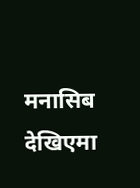मनासिब देखिएमा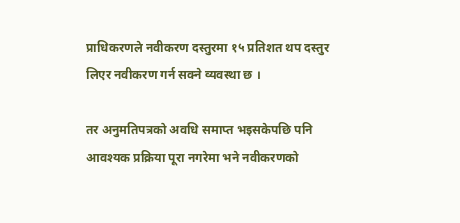प्राधिकरणले नवीकरण दस्तुरमा १५ प्रतिशत थप दस्तुर लिएर नवीकरण गर्न सक्ने व्यवस्था छ ।

तर अनुमतिपत्रको अवधि समाप्त भइसकेपछि पनि आवश्यक प्रक्रिया पूरा नगरेमा भने नवीकरणको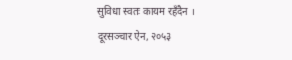सुविधा स्वतः कायम रहँदैन । दूरसञ्चार ऐन, २०५३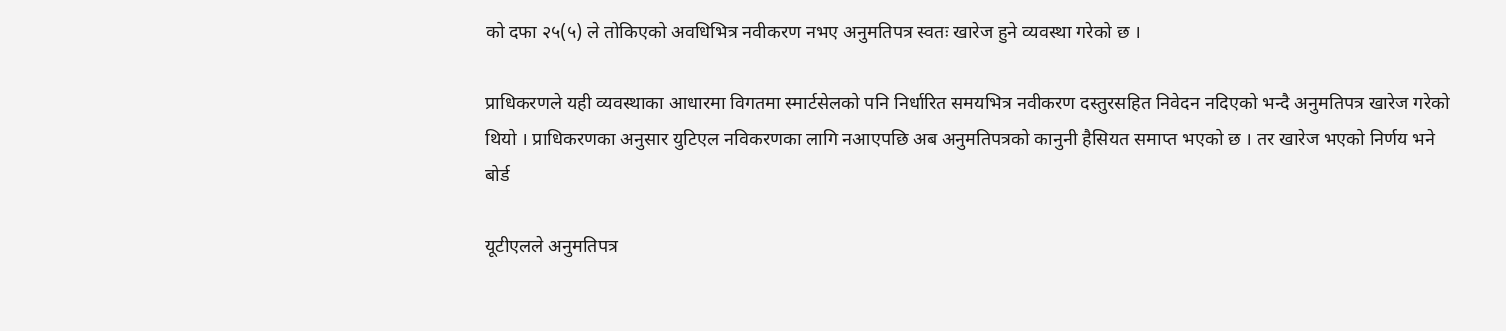को दफा २५(५) ले तोकिएको अवधिभित्र नवीकरण नभए अनुमतिपत्र स्वतः खारेज हुने व्यवस्था गरेको छ ।

प्राधिकरणले यही व्यवस्थाका आधारमा विगतमा स्मार्टसेलको पनि निर्धारित समयभित्र नवीकरण दस्तुरसहित निवेदन नदिएको भन्दै अनुमतिपत्र खारेज गरेको थियो । प्राधिकरणका अनुसार युटिएल नविकरणका लागि नआएपछि अब अनुमतिपत्रको कानुनी हैसियत समाप्त भएको छ । तर खारेज भएको निर्णय भने बोर्ड

यूटीएलले अनुमतिपत्र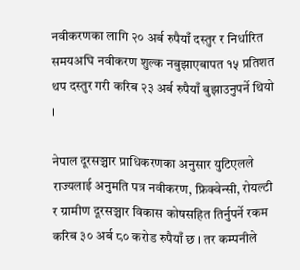नवीकरणका लागि २० अर्ब रुपैयाँ दस्तुर र निर्धारित समयअघि नवीकरण शुल्क नबुझाएबापत १५ प्रतिशत थप दस्तुर गरी करिब २३ अर्ब रुपैयाँ बुझाउनुपर्ने थियो ।

नेपाल दूरसञ्चार प्राधिकरणका अनुसार युटिएलले राज्यलाई अनुमति पत्र नवीकरण, फ्रिक्वेन्सी, रोयल्टी र ग्रामीण दूरसञ्चार विकास कोषसहित तिर्नुपर्ने रकम करिब ३० अर्ब ८० करोड रुपैयाँ छ । तर कम्पनीले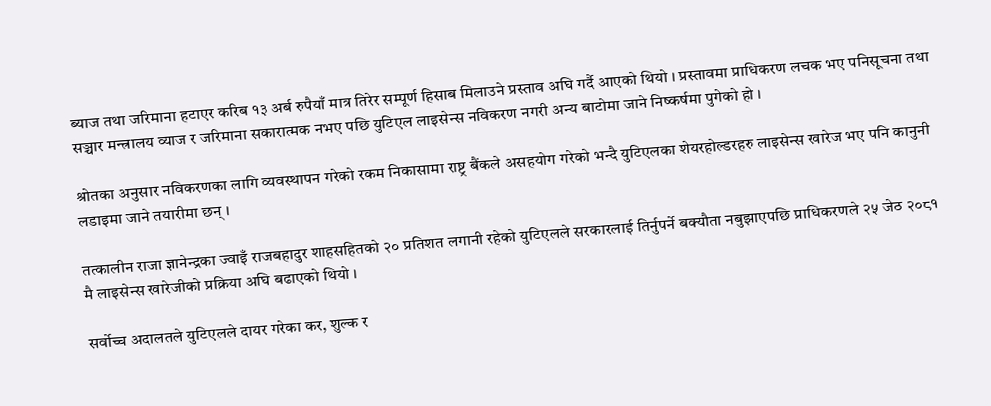ब्याज तथा जरिमाना हटाएर करिब १३ अर्ब रुपैयाँ मात्र तिरेर सम्पूर्ण हिसाब मिलाउने प्रस्ताव अघि गर्दै आएको थियो । प्रस्तावमा प्राधिकरण लचक भए पनिसूचना तथा सञ्चार मन्त्रालय व्याज र जरिमाना सकारात्मक नभए पछि युटिएल लाइसेन्स नविकरण नगरी अन्य बाटोमा जाने निष्कर्षमा पुगेको हो ।

श्रोतका अनुसार नविकरणका लागि व्यवस्थापन गरेको रकम निकासामा राष्ट्र बैंकले असहयोग गरेको भन्दै युटिएलका शेयरहोल्डरहरु लाइसेन्स खारेज भए पनि कानुनी लडाइमा जाने तयारीमा छन् ।

तत्कालीन राजा ज्ञानेन्द्रका ज्वाइँ राजबहादुर शाहसहितको २० प्रतिशत लगानी रहेको युटिएलले सरकारलाई तिर्नुपर्ने बक्यौता नबुझाएपछि प्राधिकरणले २५ जेठ २०८१ मै लाइसेन्स खारेजीको प्रक्रिया अघि बढाएको थियो ।

सर्वोच्च अदालतले युटिएलले दायर गरेका कर, शुल्क र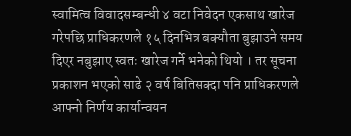स्वामित्व विवादसम्बन्धी ४ वटा निवेदन एकसाथ खारेज गरेपछि प्राधिकरणले १५ दिनभित्र बक्यौता बुझाउने समय दिएर नबुझाए स्वतः खारेज गर्ने भनेको थियो । तर सूचना प्रकाशन भएको साढे २ वर्ष बितिसक्दा पनि प्राधिकरणले आफ्नो निर्णय कार्यान्वयन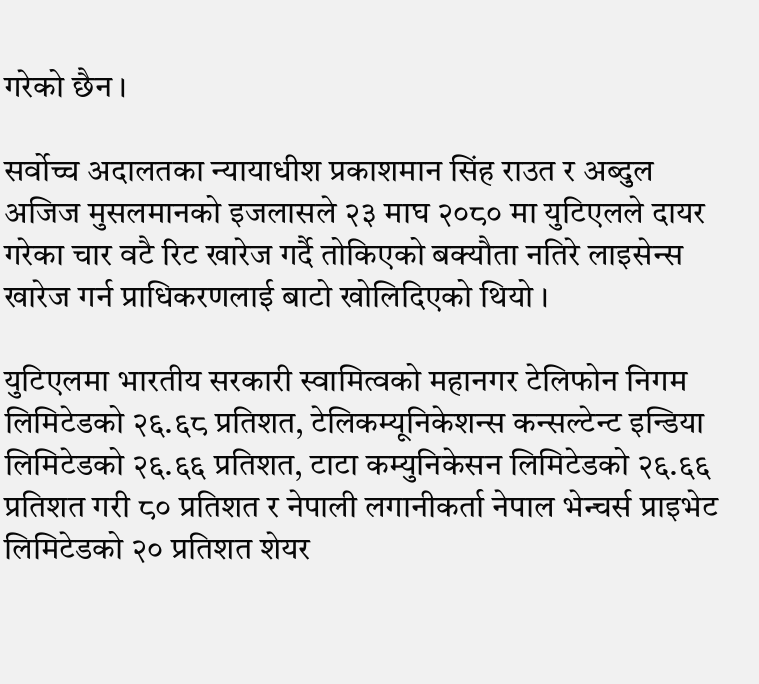गरेको छैन ।

सर्वोच्च अदालतका न्यायाधीश प्रकाशमान सिंह राउत र अब्दुल अजिज मुसलमानको इजलासले २३ माघ २०८० मा युटिएलले दायर गरेका चार वटै रिट खारेज गर्दै तोकिएको बक्यौता नतिरे लाइसेन्स खारेज गर्न प्राधिकरणलाई बाटो खोलिदिएको थियो ।

युटिएलमा भारतीय सरकारी स्वामित्वको महानगर टेलिफोन निगम लिमिटेडको २६.६८ प्रतिशत, टेलिकम्यूनिकेशन्स कन्सल्टेन्ट इन्डिया लिमिटेडको २६.६६ प्रतिशत, टाटा कम्युनिकेसन लिमिटेडको २६.६६ प्रतिशत गरी ८० प्रतिशत र नेपाली लगानीकर्ता नेपाल भेन्चर्स प्राइभेट लिमिटेडको २० प्रतिशत शेयर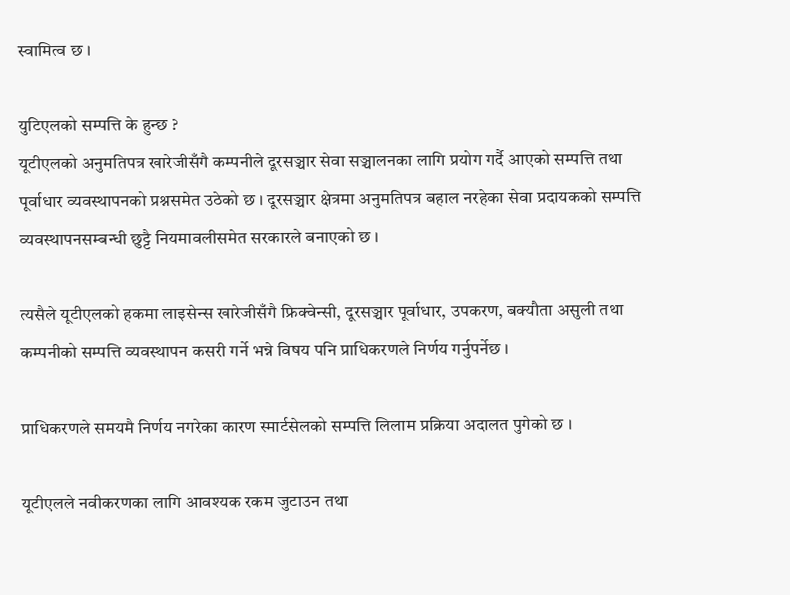स्वामित्व छ ।

युटिएलको सम्पत्ति के हुन्छ ?
यूटीएलको अनुमतिपत्र खारेजीसँगै कम्पनीले दूरसञ्चार सेवा सञ्चालनका लागि प्रयोग गर्दै आएको सम्पत्ति तथा पूर्वाधार व्यवस्थापनको प्रश्नसमेत उठेको छ । दूरसञ्चार क्षेत्रमा अनुमतिपत्र बहाल नरहेका सेवा प्रदायकको सम्पत्ति व्यवस्थापनसम्बन्धी छुट्टै नियमावलीसमेत सरकारले बनाएको छ ।

त्यसैले यूटीएलको हकमा लाइसेन्स खारेजीसँगै फ्रिक्वेन्सी, दूरसञ्चार पूर्वाधार, उपकरण, बक्यौता असुली तथा कम्पनीको सम्पत्ति व्यवस्थापन कसरी गर्ने भन्ने विषय पनि प्राधिकरणले निर्णय गर्नुपर्नेछ ।

प्राधिकरणले समयमै निर्णय नगरेका कारण स्मार्टसेलको सम्पत्ति लिलाम प्रक्रिया अदालत पुगेको छ ।

यूटीएलले नवीकरणका लागि आवश्यक रकम जुटाउन तथा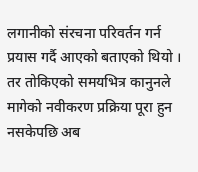लगानीको संरचना परिवर्तन गर्न प्रयास गर्दै आएको बताएको थियो । तर तोकिएको समयभित्र कानुनले मागेको नवीकरण प्रक्रिया पूरा हुन नसकेपछि अब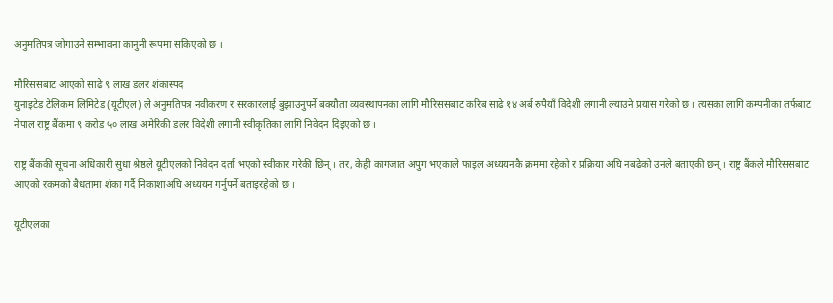अनुमतिपत्र जोगाउने सम्भावना कानुनी रूपमा सकिएको छ ।

मौरिससबाट आएको साढे ९ लाख डलर शंकास्पद
युनाइटेड टेलिकम लिमिटेड (यूटीएल) ले अनुमतिपत्र नवीकरण र सरकारलाई बुझाउनुपर्ने बक्यौता व्यवस्थापनका लागि मौरिससबाट करिब साढे १४ अर्ब रुपैयाँ विदेशी लगानी ल्याउने प्रयास गरेको छ । त्यसका लागि कम्पनीका तर्फबाट नेपाल राष्ट्र बैंकमा ९ करोड ५० लाख अमेरिकी डलर विदेशी लगानी स्वीकृतिका लागि निवेदन दिइएको छ ।

राष्ट्र बैंककी सूचना अधिकारी सुधा श्रेष्ठले यूटीएलको निवेदन दर्ता भएको स्वीकार गरेकी छिन् । तर, केही कागजात अपुग भएकाले फाइल अध्ययनकै क्रममा रहेको र प्रक्रिया अघि नबढेको उनले बताएकी छन् । राष्ट्र बैंकले मौरिससबाट आएको रकमको बैधतामा शंका गर्दै निकाशाअघि अध्ययन गर्नुपर्ने बताइरहेको छ ।

यूटीएलका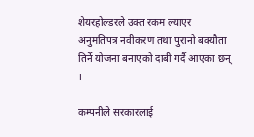शेयरहोल्डरले उक्त रकम ल्याएर अनुमतिपत्र नवीकरण तथा पुरानो बक्यौता तिर्ने योजना बनाएको दाबी गर्दै आएका छन् ।

कम्पनीले सरकारलाई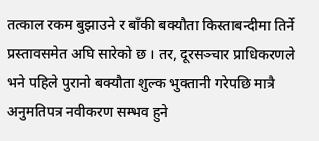तत्काल रकम बुझाउने र बाँकी बक्यौता किस्ताबन्दीमा तिर्ने प्रस्तावसमेत अघि सारेको छ । तर, दूरसञ्चार प्राधिकरणले भने पहिले पुरानो बक्यौता शुल्क भुक्तानी गरेपछि मात्रै अनुमतिपत्र नवीकरण सम्भव हुने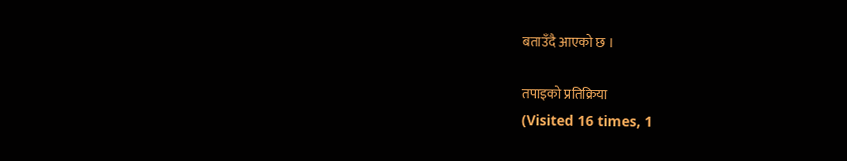बताउँदै आएको छ ।

तपाइको प्रतिक्रिया
(Visited 16 times, 1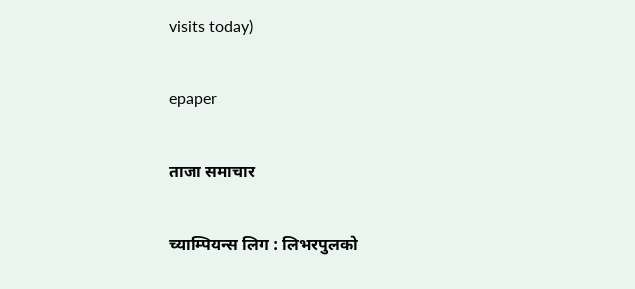visits today)

epaper

ताजा समाचार

च्याम्पियन्स लिग : लिभरपुलको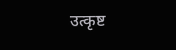उत्कृष्ट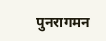पुनरागमन